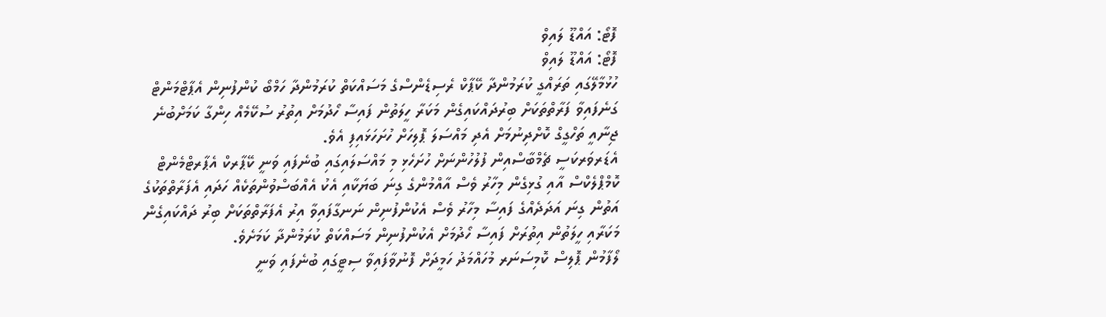ފޮޓޯ: އައްޑޫ ލައިވް
ފޮޓޯ: އައްޑޫ ލައިވް
ހުޅުމާލޭގައި ތަރައްގީ ކުރަމުންދާ ކޭޕާކް ރެސިޑެންސްގެ މަސައްކަތް ކުރަމުންދާ ހަމްބޯ ކުންފުނިން އެޕާޓްމަންޓް ގަނެފައިވާ ފަރާތްތަކަށް ބިރުދައްކައިގެން މަކަރާ ހީލަތުން ފައިސާ ހޯދުމަށް އިތުރު ސުކޭމެއް ހިންގާ ކަމަށްބުނެ ޖިނާއީ ތަހްގީގް ކޮށްދިނުމަށް އެދި މައްސަލަ ޕޮލިހަށް ހުށަހަޅައިފި އެވެ.
އެޑަރވަރކަސީ ޗެމްބާސްއިން ފުލުހުންނަށް ހުށަހެޅި މި މައްސަލައިގައި ބުނެފައި ވަނީ ކޭޕާރކް އެޕާރޓްމެންޓް ކޮމްޕްލެކްސް އާއި ގުޅިގެން މިހާރު ވެސް އާއްމުންގެ ގިނަ ބަޔަކާއި އެކު އެއްބަސްވުންތަކެއް ހަދައި އެފަރާތްތަކުގެ އަތުން ގިނަ އަދަދެއްގެ ފައިސާ މިހާރު ވެސް އެކުންފުނިން ނަނގާފައިވާ އިރު އެފަރާތްތަކަށް ބިރު ދައްކައިގެން މަކަރާއި ހީލަތުން އިތުރަށް ފައިސާ ހޯދުމަށް އެކުންފުނިން މަސައްކަތް ކުރަމުންދާ ކަމަށެވެ.
ލޯފާމުން ޕޮލިސް ކޮމިސަނަރ މުހައްމަދު ހަމީދަށް ފޮނުވާފައިވާ ސިޓީގައި ބުނެފައި ވަނީ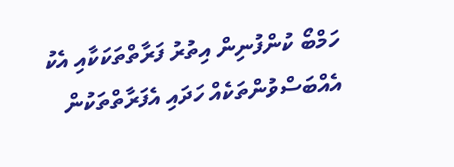ހަމްބޯ ކުންފުނިން އިތުރު ފަރާތްތަކަކާއި އެކު އެއްބަސްވުންތަކެއް ހަދައި އެފަރާތްތަކުން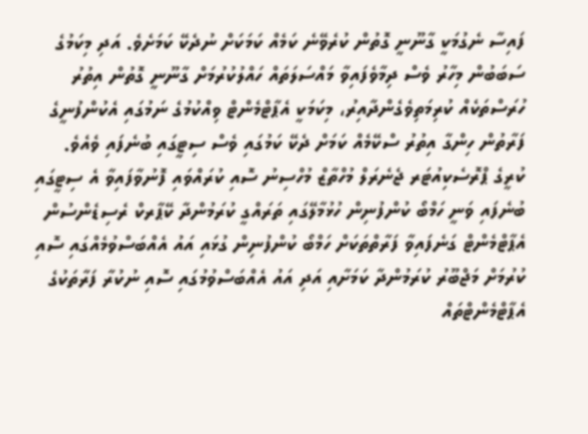ފައިސާ ނެގުމަކީ ގާނޫނީ ގޮތުން ކުރެވޭނެ ކަމެއް ކަމަކަށް ނުދެކޭ ކަމަށެވެ. އަދި މިކަމުގެ ސަބަބުން މިހާރު ވެސް ދިމާވެފައިވާ މައްސަލަތައް ހައްލުކުރުމަށް ގާނޫނީ ގޮތުން އިތުރު ހުރަސްތަކެއް ކުރިމަތިވެގެންދާއިރު، މިކަމަކީ އެޕާޓްމެންޓް ވިއްކުމުގެ ނަމުގައި އެކުންފުނީގެ ފަރާތުން ހިންގާ އިތުރު ސްކޭމެއް ކަމަށް ދެކޭ ކަމުގައި ވެސް ސިޓީގައި ބުނެފައި ވެއެވެ.
ކުރީގެ ޕްރޮސެކިއުޓަރ ޖެނެރަލް މުހްތާޒް މުހްސިނު ސޮއި ކުރައްވައި ފޮނުވާފައިވާ އެ ސިޓީގައި ބުނެފައި ވަނީ ހަމްބޯ ކުންފުނިން ހުޅުމާލޭގައި ތަރައްގީ ކުރަމުންދާ ކޭޕާރކް ރެސިޑެންސުން އެޕާޓްމެންޓް ގަނެފައިވާ ފަރާތްތަކަށް ހަމްބޯ ކުންފުނިން ގުޅައި އައު އެއްބަސްވުމެއްގައި ސޮއި ކުރުމަށް މަޖްބޫރު ކުރަމުންދާ ކަމަށާއި އަދި އައު އެއްބަސްވުމުގައި ސޮއި ނުކުރާ ފަރާތަކުގެ އެޕާޓްމެންޓްތައް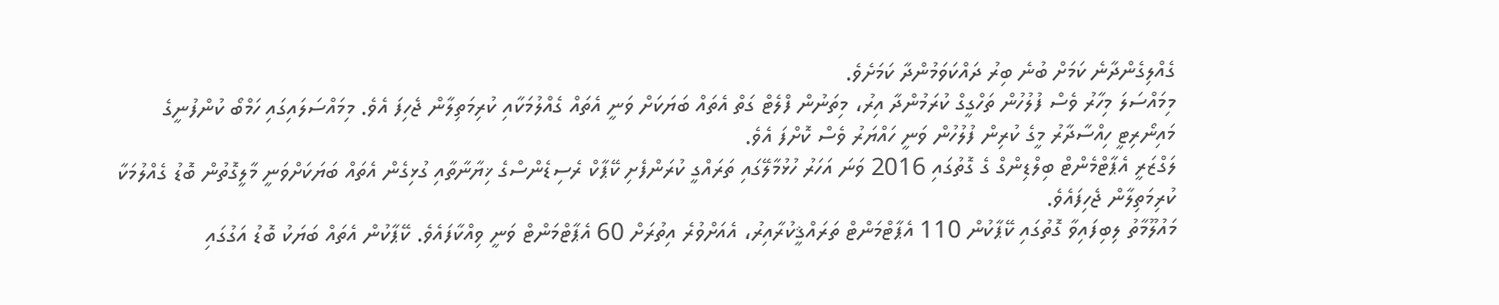ގެއްލިގެންދާނެ ކަމަށް ބުނެ ބިރު ދައްކަވަމުންދާ ކަމަށެވެ.
މިމައްސަލަ މިހާރު ވެސް ފުލުހުން ތަހްގީގް ކުރަމުންދާ އިރު، މިތަނުން ފްލެޓް ގަތް އެތައް ބަޔަކަށް ވަނީ އެތައް ގެއްލުމަކާއި ކުރިމަތިލާން ޖެހިފަ އެވެ. މިމައްސަލައިގައި ހަމްބޯ ކުންފުނީގެ މައިނޯރިޓީ ހިއްސާދާރު މީގެ ކުރިން ފުލުހުން ވަނީ ހައްޔަރު ވެސް ކޮށްފަ އެވެ.
ލަގްޒަރީ އެޕާޓްމެންޓް ބިލްޑިންގް ގެ ގޮތުގައި 2016 ވަނަ އަހަރު ހުޅުމާލޭގައި ތަރައްގީ ކުރަންފެށި ކޭޕާކް ރެސިޑެންސްގެ ޚިޔާނާތާއި ގުޅިގެން އެތައް ބަޔަކަށްވަނީ މާލީގޮތުން ބޮޑު ގެއްލުމަކާ ކުރިމަތިލާން ޖެހިފައެވެ.
މައުލޫމާތު ލިބިފައިވާ ގޮތުގައި ކޭޕާކުން 110 އެޕާޓްމަންޓް ތަރައްޤީކުރާއިރު، އެއަށްވުރެ އިތުރަށް 60 އެޕާޓްމަންޓް ވަނީ ވިއްކާފައެވެ. ކޭޕާކުން އެތައް ބަޔަކު ބޮޑު އަގުގައި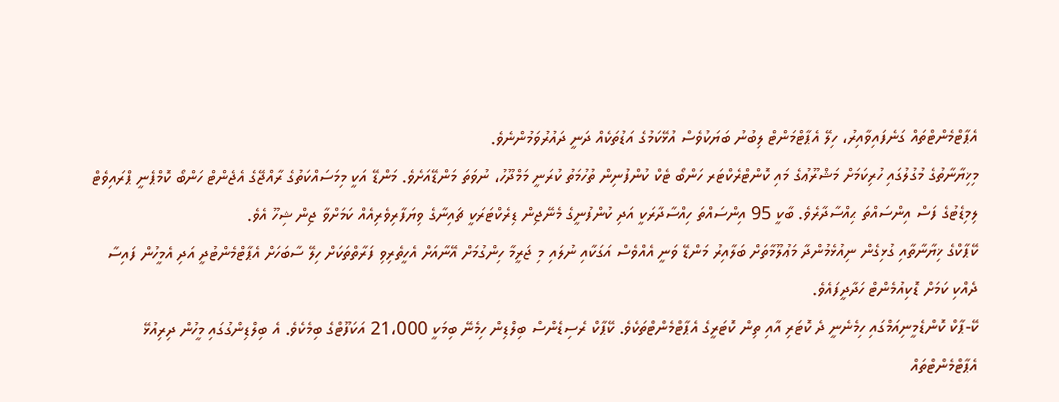އެޕާޓްމެންޓްތައް ގަނެފައިވާއިރު، ހިލޭ އެޕާޓްމަންޓް ލިބުނު ބަޔަކުވެސް އުޅޭކަމުގެ އަޑުތަކެއް ދަނީ ދައުރުވަމުންނެވެ.
މިޚިޔާނާތުގެ މުގުލުގައި ހުރިކަމަށް މަޝްރޫޢުގެ މައި ކޮންޓްރެކްޓަރ ހަންބޯ ޓެކް ކުންފުނިން ތުހުމަތު ކުރަނީ މަމްދޫހު، ނުވަތަ މަންޑޭއަށެވެ. މަންޑޭ އަކީ މިމަސައްކަތުގެ ރާއްޖޭގެ އެޖެންޓް ހަންބޯ ކޮމްޕެނީ ޕްރައިވެޓް ލިމިޑެޓުގެ ފަސް އިންސައްތަ ޙިއްސާދާރެވެ. ބާކީ 95 އިންސައްތަ ހިއްސާދާރަކީ އަދި ކުންފުނީގެ މެނޭޖިން ޑިރެކްޓަރަކީ ޗައިނާގެ ވިޔަފާރިވެރިއެއް ކަމަށްވާ ޖިން ޝިހޫ އެވެ.
ކޭޕާކްގެ ޚިޔާނާތާއި ގުޅިގެން ނިއުޅެމުންދާ މަޢުލޫމާތަށް ބަލާއިރު މަންޑޭ ވަނީ އެއްވެސް އަގަކާއި ނުލައި މި ޖަރީމާ ހިންގުމަށް އޭނާއަށް އެހީތެރިވި ފަރާތްތަކަށް ހިލޭ ސާބަހަށް އެޕާޓްމެންޓުދީ އަދި އެމީހުން ފައިސާ ދެއްކި ކަމަށް ޑޮކިއުމެންޓް ހަދާދީފައެވެ.
ކޭ-ޕާކް ކޮންޑެމީނިއަމްގައި ހިމެނެނީ ދެ ކޮޓަރި އާއި ތިން ކޮޓަރީގެ އެޕާޓްމެންޓްތަކެވެ. ކޭޕާކް ރެސިޑެންސް ބިލްޑިން ހިމެނޭ ބިމަކީ 21،000 އަކަފޫޓްގެ ބިމެކެވެ. އެ ބިލްޑިންގުގައި މީހުން ދިރިއުޅޭ އެޕާޓްމެންޓްތައް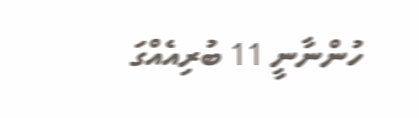ހުންނާނީ 11 ބުރިއެއްގަ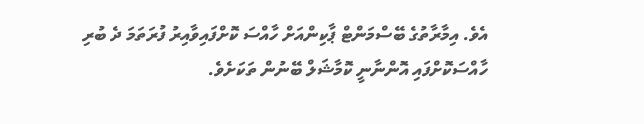އެވެ. އިމާރާތުގެ ބޭސްމަންޓް ޕާކިންއަށް ހާއްސަ ކޮށްފައިވާއިރު ފުރަތަމަ ދެ ބުރި ހާއްސަކޮށްފައި އޮންނާނީ ކޮމާޝަލް ބޭނުން ތަކަށެވެ.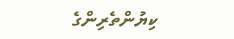ކިޔުންތެރިންގެ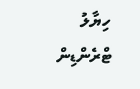ހިޔާލު
ޓްރެންޑިން